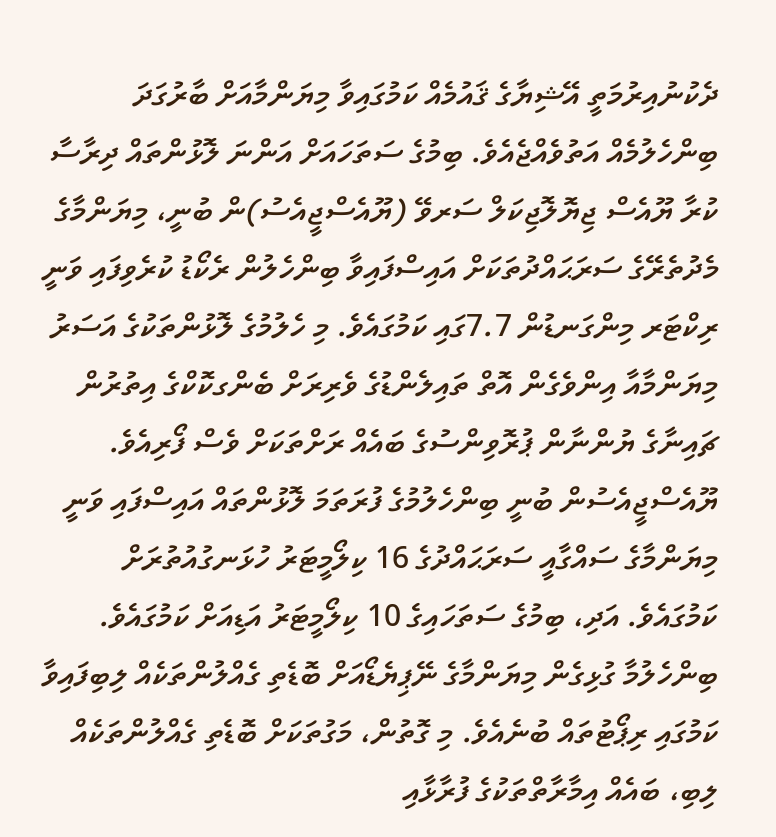ދެކުނުއިރުމަތީ އޭޝިޔާގެ ޤައުމެއް ކަމުގައިވާ މިޔަންމާއަށް ބާރުގަދަ ބިންހެލުމެއް އަތުވެއްޖެއެވެ. ބިމުގެ ސަތަހައަށް އަންނަ ލޮޅުންތައް ދިރާސާ ކުރާ ޔޫއެސް ޖިޔޮލޮޖިކަލް ސަރވޭ (ޔޫއެސްޖީއެސު)ން ބުނީ، މިޔަންމާގެ މެދުތެރޭގެ ސަރަޙައްދުތަކަށް އައިސްފައިވާ ބިންހެލުން ރެކޯޑު ކުރެވިފައި ވަނީ ރިކްޓަރ މިންގަނޑުން 7.7ގައި ކަމުގައެވެ. މި ހެލުމުގެ ލޮޅުންތަކުގެ އަސަރު މިޔަންމާއާ އިންވެގެން އޮތް ތައިލެންޑުގެ ވެރިރަށް ބެންގކޮކްގެ އިތުރުން ޗައިނާގެ ޔުންނާން ޕުރޮވިންސުގެ ބައެއް ރަށްތަކަށް ވެސް ފޯރިއެވެ.
ޔޫއެސްޖީއެސުން ބުނީ ބިންހެލުމުގެ ފުރަތަމަ ލޮޅުންތައް އައިސްފައި ވަނީ މިޔަންމާގެ ސައްގާއީ ސަރަޙައްދުގެ 16 ކިލޯމީޓަރު ހުޅަނގުއުތުރަށް ކަމުގައެވެ. އަދި، ބިމުގެ ސަތަހައިގެ 10 ކިލޯމީޓަރު އަޑިއަށް ކަމުގައެވެ. ބިންހެލުމާ ގުޅިގެން މިޔަންމާގެ ނޭޕިޔެޑޯއަށް ބޮޑެތި ގެއްލުންތަކެއް ލިބިފައިވާ ކަމުގައި ރިޕޯޓުތައް ބުނެއެވެ. މި ގޮތުން، މަގުތަކަށް ބޮޑެތި ގެއްލުންތަކެއް ލިބި، ބައެއް އިމާރާތްތަކުގެ ފުރާޅާއި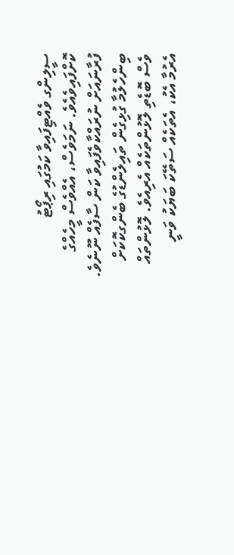ސީލިންގ ވެއްޓިފައިވާ ކަމުގައި ރިޕޯޓު ކޮށްފައިވެއެވެ. ނަމަވެސް، އެއްވެސް މީހެއްގެ ފުރާނައަށް ނުރައްކާވެފައިވާ ކަން ސާފެއް ނޫނެވެ.
ބިންހެލުމާ ގުޅިގެން ތައިލެންޑުގެ ބެންގކޮކަށް ވެސް ބޮޑެތި ލޮޅުންތަކެއް އެރިއެވެ. ލޮޅުންތައް އެރުމާ އެކު، އެތަކެއް ސަތޭކަ ބަޔަކު ވަނީ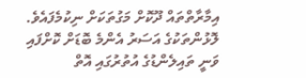އިމާރާތްތައް ދޫކޮށް މަގުތަކަށް ނިކުމެފައެވެ. ލޮޅުންތަކުގެ އަސަރު އެންމެ ބޮޑަށް ކޮށްފައި ވަނީ ތައިލެންޑުގެ އުތުރުގައި އޮތް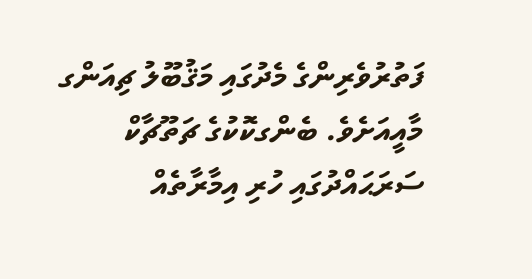ފަތުރުވެރިންގެ މެދުގައި މަޤުބޫލު ޗިއަންގ މާއީއަށެވެ. ބެންގކޮކުގެ ޗަތޫޗާކް ސަރަޙައްދުގައި ހުރި އިމާރާތެއް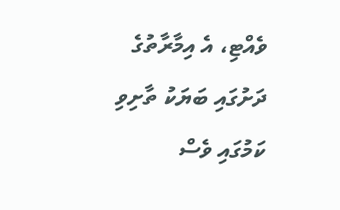ވެއްޓި، އެ އިމާރާތުގެ ދަށުގައި ބަޔަކު ތާށިވި ކަމުގައި ވެސް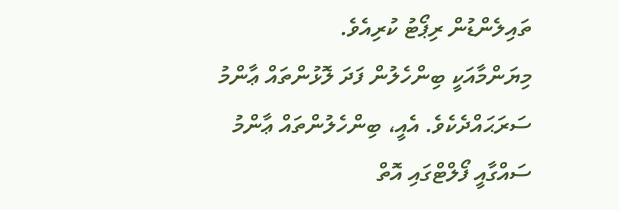ތައިލެންޑުން ރިޕޯޓު ކުރިއެވެ.
މިޔަންމާއަކީ ބިންހެލުން ފަދަ ލޮޅުންތައް ޢާންމު ސަރަޙައްދެކެވެ. އެއީ، ބިންހެލުންތައް ޢާންމު ސައްގާއީ ފޯލްޓްގައި އޮތް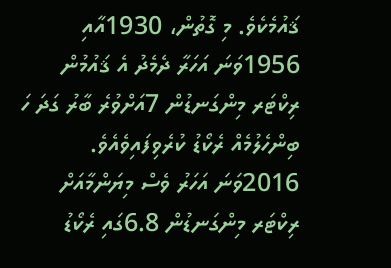ޤައުމެކެވެ. މި ގޮތުން، 1930އާއި 1956ވަނަ އަހަރާ ދެމެދު އެ ޤައުމުން ރިކްޓަރ މިންގަނޑުން 7އަށްވުރެ ބާރު ގަދަ ހަ ބިންހެލުމެއް ރެކޯޑު ކުރެވިފައިވެއެވެ. 2016ވަނަ އަހަރު ވެސް މިޔަންމާއަށް ރިކްޓަރ މިންގަނޑުން 6.8ގައި ރެކޯޑު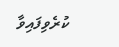ކުރެވިފައިވާ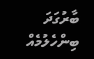ބާރުގަދަ ބިންހެލުމެއް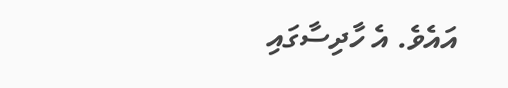އައެވެ. އެ ހާދިސާގައި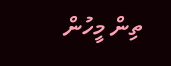ތިން މީހުން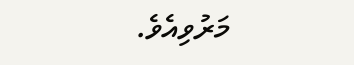މަރުވިއެވެ.